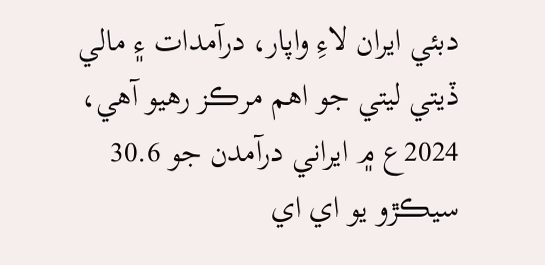دبئي ايران لاءِ واپار، درآمدات ۽ مالي ڏيتي ليتي جو اهم مرڪز رهيو آهي، 2024ع ۾ ايراني درآمدن جو 30.6 سيڪڙو يو اي اي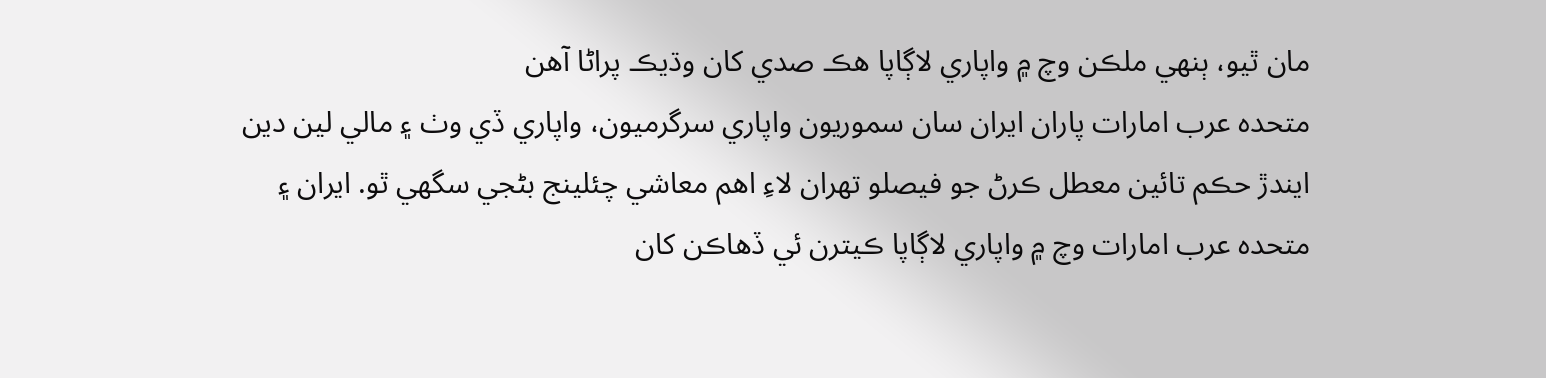مان ٿيو، ٻنهي ملڪن وچ ۾ واپاري لاڳاپا هڪ صدي کان وڌيڪ پراڻا آهن
متحده عرب امارات پاران ايران سان سموريون واپاري سرگرميون، واپاري ڏي وٺ ۽ مالي لين دين ايندڙ حڪم تائين معطل ڪرڻ جو فيصلو تهران لاءِ اهم معاشي چئلينج بڻجي سگهي ٿو. ايران ۽ متحده عرب امارات وچ ۾ واپاري لاڳاپا ڪيترن ئي ڏهاڪن کان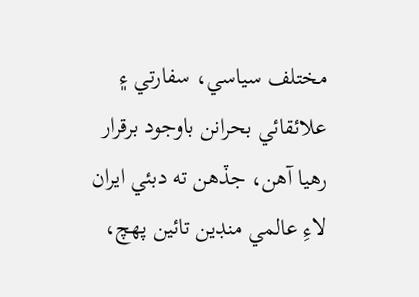مختلف سياسي، سفارتي ۽ علائقائي بحرانن باوجود برقرار رهيا آهن، جڏهن ته دبئي ايران لاءِ عالمي منڊين تائين پهچ،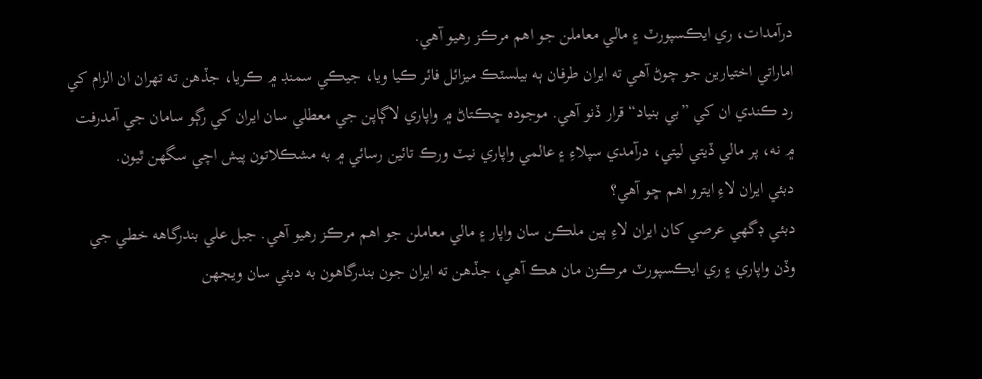درآمدات، ري ايڪسپورٽ ۽ مالي معاملن جو اهم مرڪز رهيو آهي.
اماراتي اختيارين جو چوڻ آهي ته ايران طرفان ٻه بيلسٽڪ ميزائل فائر ڪيا ويا، جيڪي سمنڊ ۾ ڪريا، جڏهن ته تهران ان الزام کي رد ڪندي ان کي ”بي بنياد“ قرار ڏنو آهي. موجوده ڇڪتاڻ ۾ واپاري لاڳاپن جي معطلي سان ايران کي رڳو سامان جي آمدرفت ۾ نه، پر مالي ڏيتي ليتي، درآمدي سپلاءِ ۽ عالمي واپاري نيٽ ورڪ تائين رسائي ۾ به مشڪلاتون پيش اچي سگهن ٿيون.
دبئي ايران لاءِ ايترو اهم ڇو آهي؟
دبئي ڊگهي عرصي کان ايران لاءِ ٻين ملڪن سان واپار ۽ مالي معاملن جو اهم مرڪز رهيو آهي. جبل علي بندرگاهه خطي جي وڏن واپاري ۽ ري ايڪسپورٽ مرڪزن مان هڪ آهي، جڏهن ته ايران جون بندرگاهون به دبئي سان ويجهن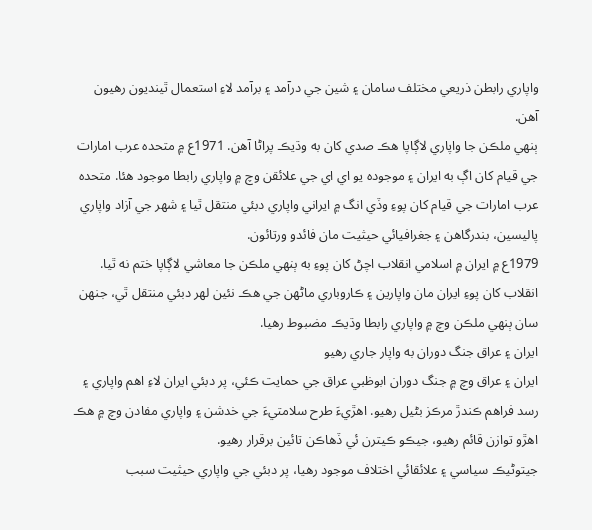واپاري رابطن ذريعي مختلف سامان ۽ شين جي درآمد ۽ برآمد لاءِ استعمال ٿينديون رهيون آهن.
ٻنهي ملڪن جا واپاري لاڳاپا هڪ صدي کان به وڌيڪ پراڻا آهن. 1971ع ۾ متحده عرب امارات جي قيام کان اڳ به ايران ۽ موجوده يو اي اي جي علائقن وچ ۾ واپاري رابطا موجود هئا. متحده عرب امارات جي قيام کان پوءِ وڏي انگ ۾ ايراني واپاري دبئي منتقل ٿيا ۽ شهر جي آزاد واپاري پاليسين، بندرگاهن ۽ جغرافيائي حيثيت مان فائدو ورتائون.
1979ع ۾ ايران ۾ اسلامي انقلاب اچڻ کان پوءِ به ٻنهي ملڪن جا معاشي لاڳاپا ختم نه ٿيا. انقلاب کان پوءِ ايران مان واپارين ۽ ڪاروباري ماڻهن جي هڪ نئين لهر دبئي منتقل ٿي، جنهن سان ٻنهي ملڪن وچ ۾ واپاري رابطا وڌيڪ مضبوط رهيا.
ايران ۽ عراق جنگ دوران به واپار جاري رهيو
ايران ۽ عراق وچ ۾ جنگ دوران ابوظبي عراق جي حمايت ڪئي، پر دبئي ايران لاءِ اهم واپاري ۽ رسد فراهم ڪندڙ مرڪز بڻيل رهيو. اهڙيءَ طرح سلامتيءَ جي خدشن ۽ واپاري مفادن وچ ۾ هڪ اهڙو توازن قائم رهيو، جيڪو ڪيترن ئي ڏهاڪن تائين برقرار رهيو.
جيتوڻيڪ سياسي ۽ علائقائي اختلاف موجود رهيا، پر دبئي جي واپاري حيثيت سبب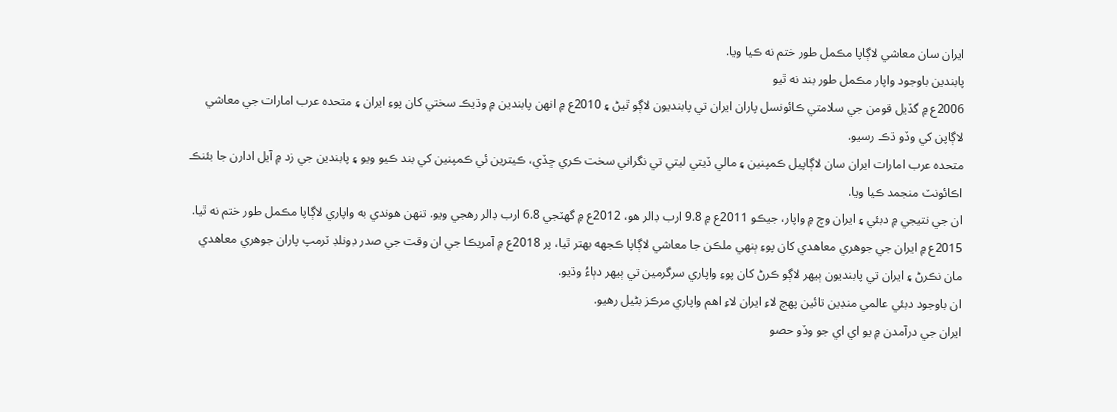ايران سان معاشي لاڳاپا مڪمل طور ختم نه ڪيا ويا.
پابندين باوجود واپار مڪمل طور بند نه ٿيو
2006ع ۾ گڏيل قومن جي سلامتي ڪائونسل پاران ايران تي پابنديون لاڳو ٿيڻ ۽ 2010ع ۾ انهن پابندين ۾ وڌيڪ سختي کان پوءِ ايران ۽ متحده عرب امارات جي معاشي لاڳاپن کي وڏو ڌڪ رسيو.
متحده عرب امارات ايران سان لاڳاپيل ڪمپنين ۽ مالي ڏيتي ليتي تي نگراني سخت ڪري ڇڏي، ڪيترين ئي ڪمپنين کي بند ڪيو ويو ۽ پابندين جي زد ۾ آيل ادارن جا بئنڪ اڪائونٽ منجمد ڪيا ويا.
ان جي نتيجي ۾ دبئي ۽ ايران وچ ۾ واپار، جيڪو 2011ع ۾ 9.8 ارب ڊالر هو، 2012ع ۾ گهٽجي 6.8 ارب ڊالر رهجي ويو. تنهن هوندي به واپاري لاڳاپا مڪمل طور ختم نه ٿيا.
2015ع ۾ ايران جي جوهري معاهدي کان پوءِ ٻنهي ملڪن جا معاشي لاڳاپا ڪجهه بهتر ٿيا، پر 2018ع ۾ آمريڪا جي ان وقت جي صدر ڊونلڊ ٽرمپ پاران جوهري معاهدي مان نڪرڻ ۽ ايران تي پابنديون ٻيهر لاڳو ڪرڻ کان پوءِ واپاري سرگرمين تي ٻيهر دٻاءُ وڌيو.
ان باوجود دبئي عالمي منڊين تائين پهچ لاءِ ايران لاءِ اهم واپاري مرڪز بڻيل رهيو.
ايران جي درآمدن ۾ يو اي اي جو وڏو حصو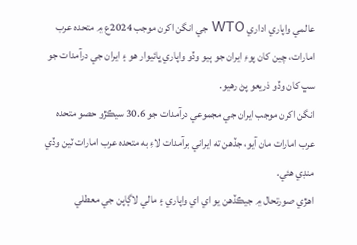عالمي واپاري اداري WTO جي انگن اکرن موجب 2024ع ۾ متحده عرب امارات، چين کان پوءِ ايران جو ٻيو وڏو واپاري ڀائيوار هو ۽ ايران جي درآمدات جو سڀ کان وڏو ذريعو پڻ رهيو.
انگن اکرن موجب ايران جي مجموعي درآمدات جو 30.6 سيڪڙو حصو متحده عرب امارات مان آيو، جڏهن ته ايراني برآمدات لاءِ به متحده عرب امارات ٽين وڏي منڊي هئي.
اهڙي صورتحال ۾ جيڪڏهن يو اي اي واپاري ۽ مالي لاڳاپن جي معطلي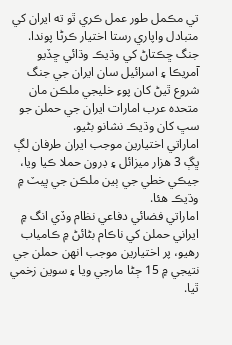تي مڪمل طور عمل ڪري ٿو ته ايران کي متبادل واپاري رستا اختيار ڪرڻا پوندا.
جنگ ڇڪتاڻ کي وڌيڪ وڌائي ڇڏيو
آمريڪا ۽ اسرائيل سان ايران جي جنگ شروع ٿيڻ کان پوءِ خليجي ملڪن مان متحده عرب امارات ايران جي حملن جو سڀ کان وڌيڪ نشانو بڻيو.
اماراتي اختيارين موجب ايران طرفان لڳ ڀڳ 3 هزار ميزائل ۽ ڊرون حملا ڪيا ويا، جيڪي خطي جي ٻين ملڪن جي ڀيٽ ۾ وڌيڪ هئا.
اماراتي فضائي دفاعي نظام وڏي انگ ۾ ايراني حملن کي ناڪام بڻائڻ ۾ ڪامياب رهيو، پر اختيارين موجب انهن حملن جي نتيجي ۾ 15 ڄڻا مارجي ويا ۽ سوين زخمي ٿيا.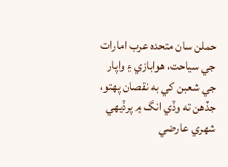حملن سان متحده عرب امارات جي سياحت، هوابازي ۽ واپار جي شعبن کي به نقصان پهتو، جڏهن ته وڏي انگ ۾ پرڏيهي شهري عارضي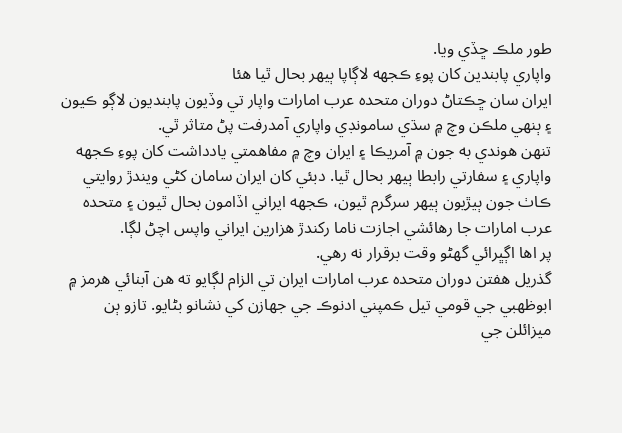طور ملڪ ڇڏي ويا.
واپاري پابندين کان پوءِ ڪجهه لاڳاپا ٻيهر بحال ٿيا هئا
ايران سان ڇڪتاڻ دوران متحده عرب امارات واپار تي وڏيون پابنديون لاڳو ڪيون ۽ ٻنهي ملڪن وچ ۾ سڌي سامونڊي واپاري آمدرفت پڻ متاثر ٿي.
تنهن هوندي به جون ۾ آمريڪا ۽ ايران وچ ۾ مفاهمتي يادداشت کان پوءِ ڪجهه واپاري ۽ سفارتي رابطا ٻيهر بحال ٿيا. دبئي کان ايران سامان کڻي ويندڙ روايتي ڪاٺ جون ٻيڙيون ٻيهر سرگرم ٿيون، ڪجهه ايراني اڏامون بحال ٿيون ۽ متحده عرب امارات جا رهائشي اجازت ناما رکندڙ هزارين ايراني واپس اچڻ لڳا.
پر اها اڳڀرائي گهڻو وقت برقرار نه رهي.
گذريل هفتن دوران متحده عرب امارات ايران تي الزام لڳايو ته هن آبنائي هرمز ۾ ابوظهبي جي قومي تيل ڪمپني ادنوڪ جي جهازن کي نشانو بڻايو. تازو ٻن ميزائلن جي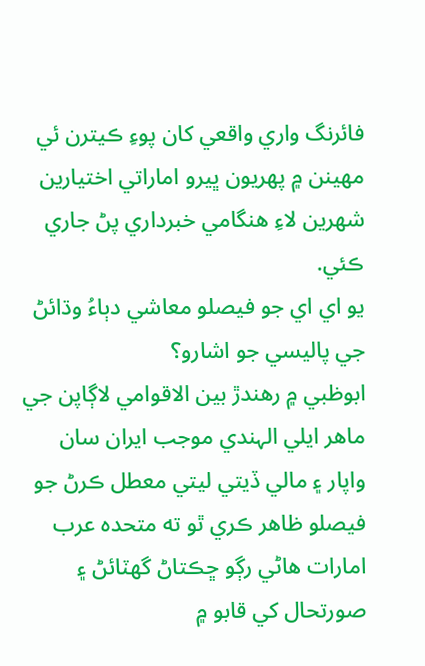فائرنگ واري واقعي کان پوءِ ڪيترن ئي مهينن ۾ پهريون ڀيرو اماراتي اختيارين شهرين لاءِ هنگامي خبرداري پڻ جاري ڪئي.
يو اي اي جو فيصلو معاشي دٻاءُ وڌائڻ جي پاليسي جو اشارو؟
ابوظبي ۾ رهندڙ بين الاقوامي لاڳاپن جي ماهر ايلي الہندي موجب ايران سان واپار ۽ مالي ڏيتي ليتي معطل ڪرڻ جو فيصلو ظاهر ڪري ٿو ته متحده عرب امارات هاڻي رڳو ڇڪتاڻ گهٽائڻ ۽ صورتحال کي قابو ۾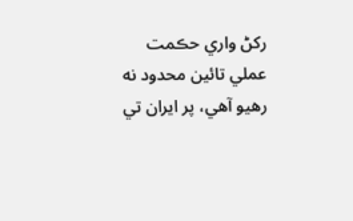رکڻ واري حڪمت عملي تائين محدود نه رهيو آهي، پر ايران تي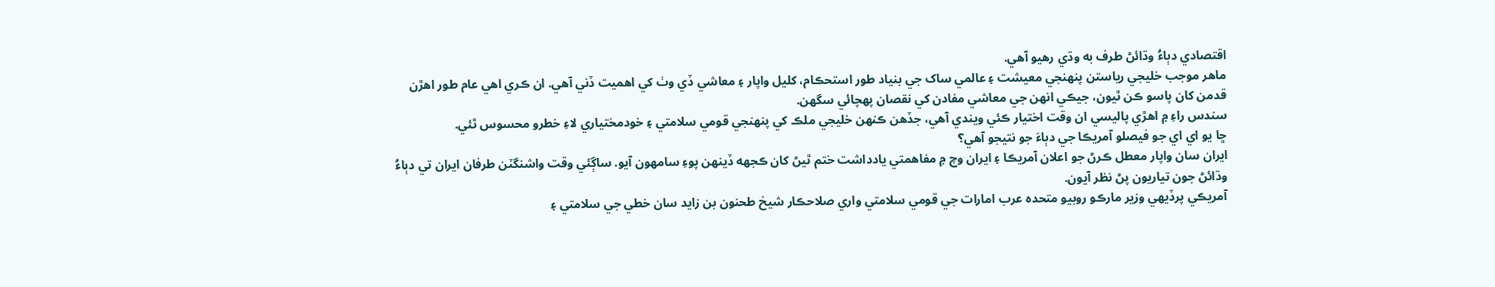اقتصادي دٻاءُ وڌائڻ طرف به وڌي رهيو آهي.
ماهر موجب خليجي رياستن پنهنجي معيشت ۽ عالمي ساک جي بنياد طور استحڪام، کليل واپار ۽ معاشي ڏي وٺ کي اهميت ڏني آهي. ان ڪري اهي عام طور اهڙن قدمن کان پاسو ڪن ٿيون، جيڪي انهن جي معاشي مفادن کي نقصان پهچائي سگهن.
سندس راءِ ۾ اهڙي پاليسي ان وقت اختيار ڪئي ويندي آهي، جڏهن ڪنهن خليجي ملڪ کي پنهنجي قومي سلامتي ۽ خودمختياري لاءِ خطرو محسوس ٿئي.
ڇا يو اي اي جو فيصلو آمريڪا جي دٻاءَ جو نتيجو آهي؟
ايران سان واپار معطل ڪرڻ جو اعلان آمريڪا ۽ ايران وچ ۾ مفاهمتي يادداشت ختم ٿيڻ کان ڪجهه ڏينهن پوءِ سامهون آيو. ساڳئي وقت واشنگٽن طرفان ايران تي دٻاءُ وڌائڻ جون تياريون پڻ نظر آيون.
آمريڪي پرڏيهي وزير مارڪو روبيو متحده عرب امارات جي قومي سلامتي واري صلاحڪار شيخ طحنون بن زاید سان خطي جي سلامتي ۽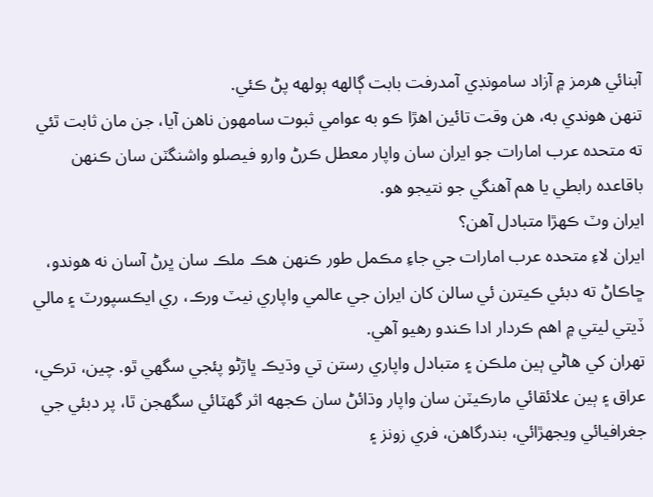آبنائي هرمز ۾ آزاد سامونڊي آمدرفت بابت ڳالهه ٻولهه پڻ ڪئي.
تنهن هوندي به، هن وقت تائين اهڙا ڪو به عوامي ثبوت سامهون ناهن آيا، جن مان ثابت ٿئي ته متحده عرب امارات جو ايران سان واپار معطل ڪرڻ وارو فيصلو واشنگٽن سان ڪنهن باقاعده رابطي يا هم آهنگي جو نتيجو هو.
ايران وٽ ڪهڙا متبادل آهن؟
ايران لاءِ متحده عرب امارات جي جاءِ مڪمل طور ڪنهن هڪ ملڪ سان ڀرڻ آسان نه هوندو، ڇاڪاڻ ته دبئي ڪيترن ئي سالن کان ايران جي عالمي واپاري نيٽ ورڪ، ري ايڪسپورٽ ۽ مالي ڏيتي ليتي ۾ اهم ڪردار ادا ڪندو رهيو آهي.
تهران کي هاڻي ٻين ملڪن ۽ متبادل واپاري رستن تي وڌيڪ ڀاڙڻو پئجي سگهي ٿو. چين، ترڪي، عراق ۽ ٻين علائقائي مارڪيٽن سان واپار وڌائڻ سان ڪجهه اثر گهٽائي سگهجن ٿا، پر دبئي جي جغرافيائي ويجهڙائي، بندرگاهن، فري زونز ۽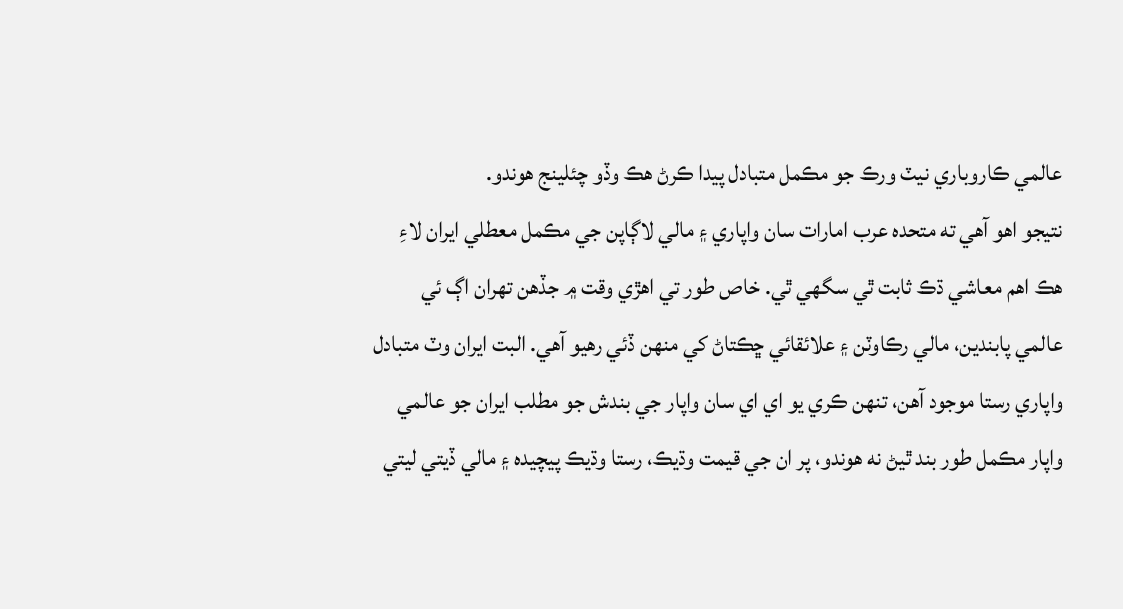عالمي ڪاروباري نيٽ ورڪ جو مڪمل متبادل پيدا ڪرڻ هڪ وڏو چئلينج هوندو.
نتيجو اهو آهي ته متحده عرب امارات سان واپاري ۽ مالي لاڳاپن جي مڪمل معطلي ايران لاءِ هڪ اهم معاشي ڌڪ ثابت ٿي سگهي ٿي. خاص طور تي اهڙي وقت ۾ جڏهن تهران اڳ ئي عالمي پابندين، مالي رڪاوٽن ۽ علائقائي ڇڪتاڻ کي منهن ڏئي رهيو آهي. البت ايران وٽ متبادل واپاري رستا موجود آهن، تنهن ڪري يو اي اي سان واپار جي بندش جو مطلب ايران جو عالمي واپار مڪمل طور بند ٿيڻ نه هوندو، پر ان جي قيمت وڌيڪ، رستا وڌيڪ پيچيده ۽ مالي ڏيتي ليتي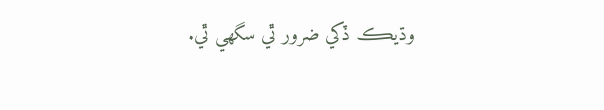وڌيڪ ڏکي ضرور ٿي سگهي ٿي.